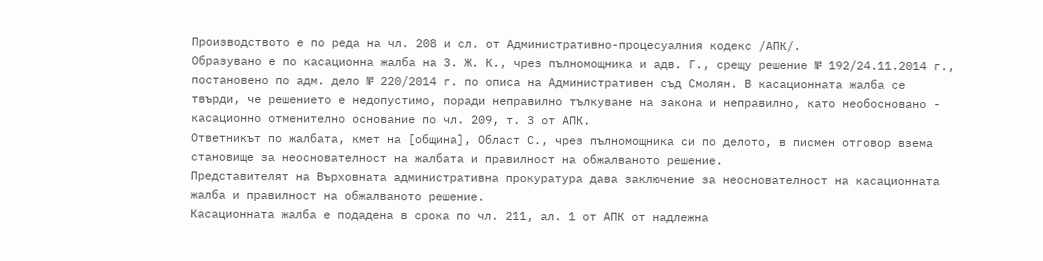Производството е по реда на чл. 208 и сл. от Административно-процесуалния кодекс /АПК/.
Образувано е по касационна жалба на З. Ж. К., чрез пълномощника и адв. Г., срещу решение № 192/24.11.2014 г., постановено по адм. дело № 220/2014 г. по описа на Административен съд Смолян. В касационната жалба се твърди, че решението е недопустимо, поради неправилно тълкуване на закона и неправилно, като необосновано - касационно отменително основание по чл. 209, т. 3 от АПК.
Ответникът по жалбата, кмет на [община], Област С., чрез пълномощника си по делото, в писмен отговор взема становище за неоснователност на жалбата и правилност на обжалваното решение.
Представителят на Върховната административна прокуратура дава заключение за неоснователност на касационната жалба и правилност на обжалваното решение.
Касационната жалба е подадена в срока по чл. 211, ал. 1 от АПК от надлежна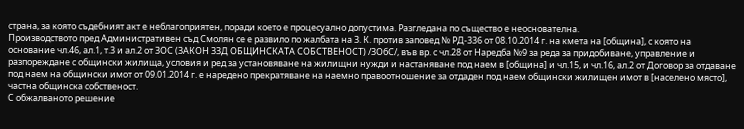страна, за която съдебният акт е неблагоприятен, поради което е процесуално допустима. Разгледана по същество е неоснователна.
Производството пред Административен съд Смолян се е развило по жалбата на З. К. против заповед № РД-336 от 08.10.2014 г. на кмета на [община], с която на основание чл.46, ал.1, т.3 и ал.2 от ЗОС (ЗАКОН ЗЗД ОБЩИНСКАТА СОБСТВЕНОСТ) /ЗОбС/, във вр. с чл.28 от Наредба №9 за реда за придобиване, управление и разпореждане с общински жилища, условия и ред за установяване на жилищни нужди и настаняване под наем в [община] и чл.15, и чл.16, ал.2 от Договор за отдаване под наем на общински имот от 09.01.2014 г. е наредено прекратяване на наемно правоотношение за отдаден под наем общински жилищен имот в [населено място], частна общинска собственост.
С обжалваното решение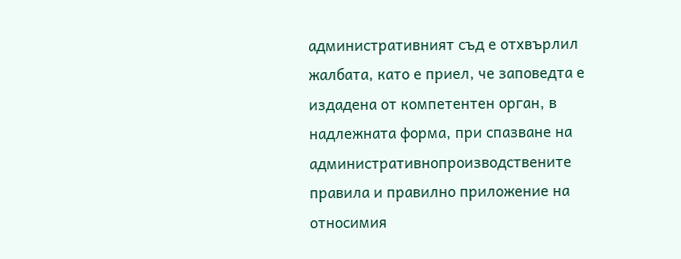административният съд е отхвърлил жалбата, като е приел, че заповедта е издадена от компетентен орган, в надлежната форма, при спазване на административнопроизводствените правила и правилно приложение на относимия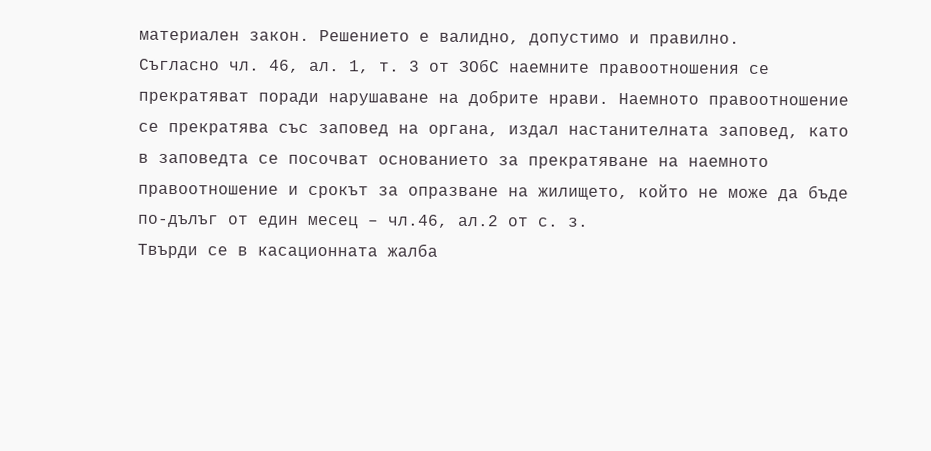материален закон. Решението е валидно, допустимо и правилно.
Съгласно чл. 46, ал. 1, т. 3 от ЗОбС наемните правоотношения се прекратяват поради нарушаване на добрите нрави. Наемното правоотношение се прекратява със заповед на органа, издал настанителната заповед, като в заповедта се посочват основанието за прекратяване на наемното правоотношение и срокът за опразване на жилището, който не може да бъде по-дълъг от един месец – чл.46, ал.2 от с. з.
Твърди се в касационната жалба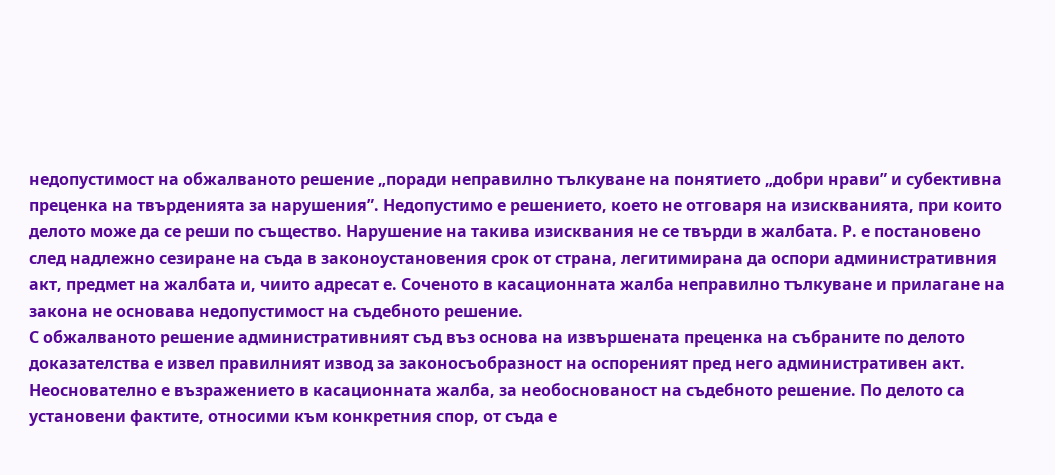недопустимост на обжалваното решение „поради неправилно тълкуване на понятието „добри нрави” и субективна преценка на твърденията за нарушения”. Недопустимо е решението, което не отговаря на изискванията, при които делото може да се реши по същество. Нарушение на такива изисквания не се твърди в жалбата. Р. е постановено след надлежно сезиране на съда в законоустановения срок от страна, легитимирана да оспори административния акт, предмет на жалбата и, чиито адресат е. Соченото в касационната жалба неправилно тълкуване и прилагане на закона не основава недопустимост на съдебното решение.
С обжалваното решение административният съд въз основа на извършената преценка на събраните по делото доказателства е извел правилният извод за законосъобразност на оспореният пред него административен акт.
Неоснователно е възражението в касационната жалба, за необоснованост на съдебното решение. По делото са установени фактите, относими към конкретния спор, от съда е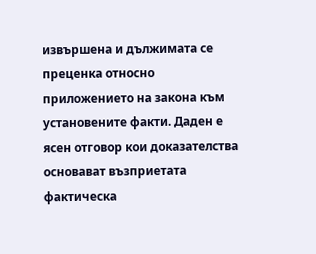извършена и дължимата се преценка относно приложението на закона към установените факти. Даден е ясен отговор кои доказателства основават възприетата фактическа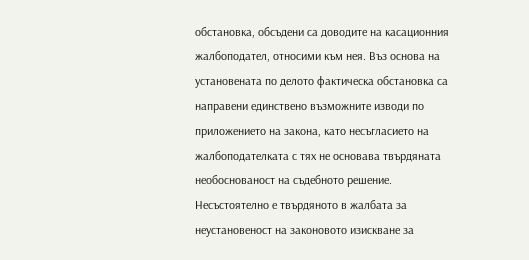обстановка, обсъдени са доводите на касационния жалбоподател, относими към нея. Въз основа на установената по делото фактическа обстановка са направени единствено възможните изводи по приложението на закона, като несъгласието на жалбоподателката с тях не основава твърдяната необоснованост на съдебното решение.
Несъстоятелно е твърдяното в жалбата за неустановеност на законовото изискване за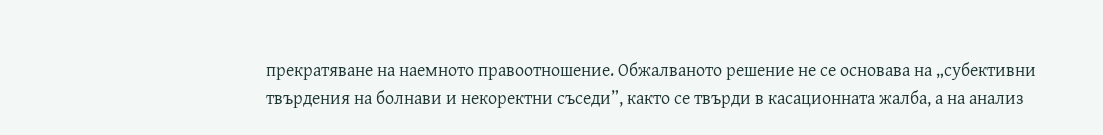прекратяване на наемното правоотношение. Обжалваното решение не се основава на „субективни твърдения на болнави и некоректни съседи”, както се твърди в касационната жалба, а на анализ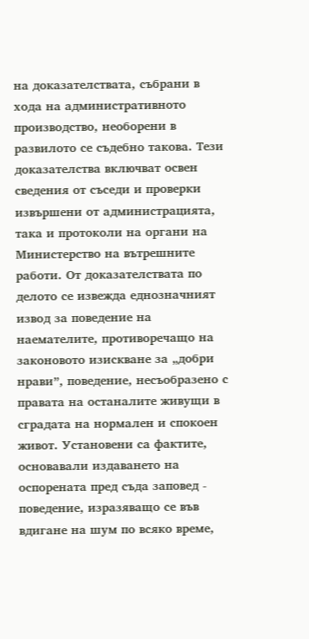на доказателствата, събрани в хода на административното производство, необорени в развилото се съдебно такова. Тези доказателства включват освен сведения от съседи и проверки извършени от администрацията, така и протоколи на органи на Министерство на вътрешните работи. От доказателствата по делото се извежда еднозначният извод за поведение на наемателите, противоречащо на законовото изискване за „добри нрави”, поведение, несъобразено с правата на останалите живущи в сградата на нормален и спокоен живот. Установени са фактите, основавали издаването на оспорената пред съда заповед - поведение, изразяващо се във вдигане на шум по всяко време,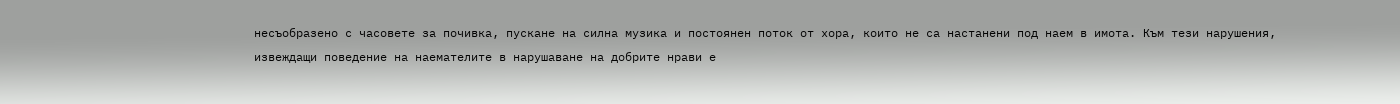несъобразено с часовете за почивка, пускане на силна музика и постоянен поток от хора, които не са настанени под наем в имота. Към тези нарушения, извеждащи поведение на наемателите в нарушаване на добрите нрави е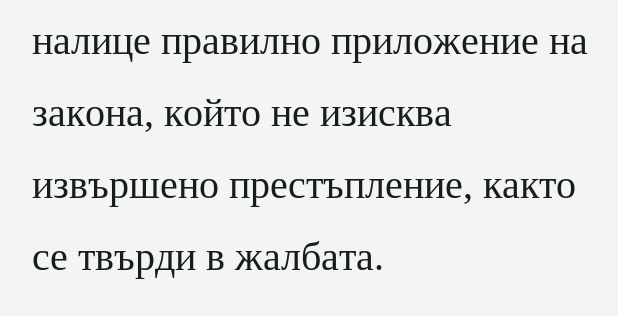налице правилно приложение на закона, който не изисква извършено престъпление, както се твърди в жалбата.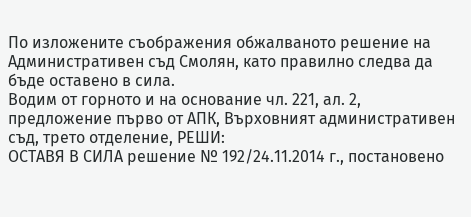По изложените съображения обжалваното решение на Административен съд Смолян, като правилно следва да бъде оставено в сила.
Водим от горното и на основание чл. 221, ал. 2, предложение първо от АПК, Върховният административен съд, трето отделение, РЕШИ:
ОСТАВЯ В СИЛА решение № 192/24.11.2014 г., постановено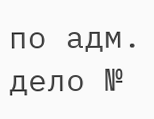по адм. дело №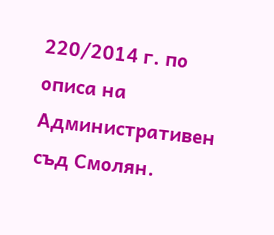220/2014 г. по описа на Административен съд Смолян.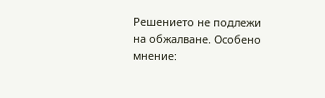Решението не подлежи на обжалване. Особено мнение: